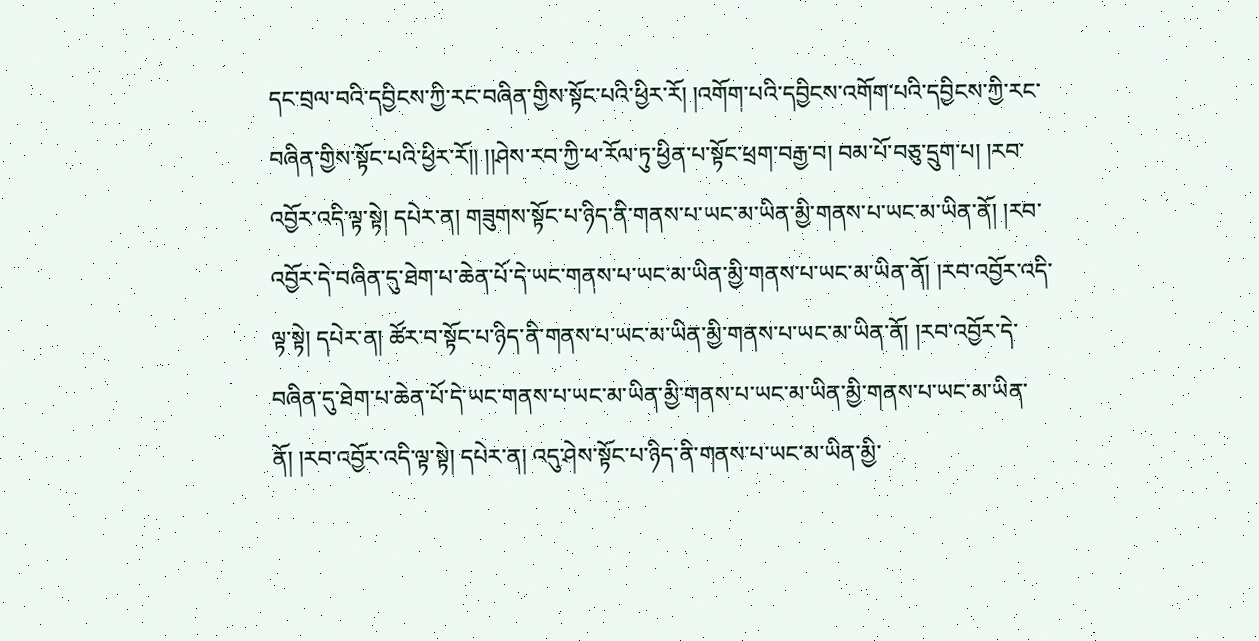དང་བྲལ་བའི་དབྱིངས་ཀྱི་རང་བཞིན་གྱིས་སྟོང་པའི་ཕྱིར་རོ། །འགོག་པའི་དབྱིངས་འགོག་པའི་དབྱིངས་ཀྱི་རང་བཞིན་གྱིས་སྟོང་པའི་ཕྱིར་རོ།། །།ཤེས་རབ་ཀྱི་ཕ་རོལ་ཏུ་ཕྱིན་པ་སྟོང་ཕྲག་བརྒྱ་བ། བམ་པོ་བཅུ་དྲུག་པ། །རབ་འབྱོར་འདི་ལྟ་སྟེ། དཔེར་ན། གཟུགས་སྟོང་པ་ཉིད་ནི་གནས་པ་ཡང་མ་ཡིན་མྱི་གནས་པ་ཡང་མ་ཡིན་ནོ། །རབ་འབྱོར་དེ་བཞིན་དུ་ཐེག་པ་ཆེན་པོ་དེ་ཡང་གནས་པ་ཡང་མ་ཡིན་མྱི་གནས་པ་ཡང་མ་ཡིན་ནོ། །རབ་འབྱོར་འདི་ལྟ་སྟེ། དཔེར་ན། ཚོར་བ་སྟོང་པ་ཉིད་ནི་གནས་པ་ཡང་མ་ཡིན་མྱི་གནས་པ་ཡང་མ་ཡིན་ནོ། །རབ་འབྱོར་དེ་བཞིན་དུ་ཐེག་པ་ཆེན་པོ་དེ་ཡང་གནས་པ་ཡང་མ་ཡིན་མྱི་གནས་པ་ཡང་མ་ཡིན་མྱི་གནས་པ་ཡང་མ་ཡིན་ནོ། །རབ་འབྱོར་འདི་ལྟ་སྟེ། དཔེར་ན། འདུ་ཤེས་སྟོང་པ་ཉིད་ནི་གནས་པ་ཡང་མ་ཡིན་མྱི་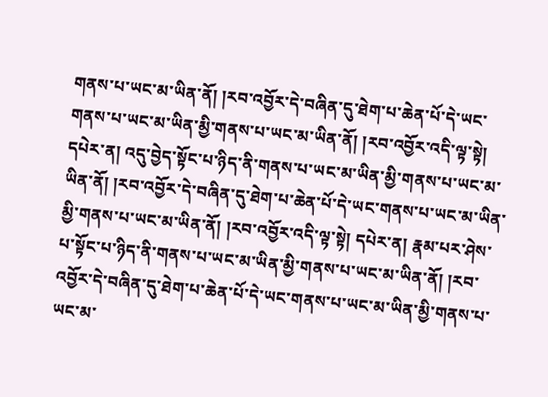གནས་པ་ཡང་མ་ཡིན་ནོ། །རབ་འབྱོར་དེ་བཞིན་དུ་ཐེག་པ་ཆེན་པོ་དེ་ཡང་གནས་པ་ཡང་མ་ཡིན་མྱི་གནས་པ་ཡང་མ་ཡིན་ནོ། །རབ་འབྱོར་འདི་ལྟ་སྟེ། དཔེར་ན། འདུ་བྱེད་སྟོང་པ་ཉིད་ནི་གནས་པ་ཡང་མ་ཡིན་མྱི་གནས་པ་ཡང་མ་ཡིན་ནོ། །རབ་འབྱོར་དེ་བཞིན་དུ་ཐེག་པ་ཆེན་པོ་དེ་ཡང་གནས་པ་ཡང་མ་ཡིན་མྱི་གནས་པ་ཡང་མ་ཡིན་ནོ། །རབ་འབྱོར་འདི་ལྟ་སྟེ། དཔེར་ན། རྣམ་པར་ཤེས་པ་སྟོང་པ་ཉིད་ནི་གནས་པ་ཡང་མ་ཡིན་མྱི་གནས་པ་ཡང་མ་ཡིན་ནོ། །རབ་འབྱོར་དེ་བཞིན་དུ་ཐེག་པ་ཆེན་པོ་དེ་ཡང་གནས་པ་ཡང་མ་ཡིན་མྱི་གནས་པ་ཡང་མ་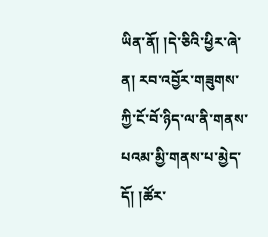ཡིན་ནོ། །དེ་ཅིའི་ཕྱིར་ཞེ་ན། རབ་འབྱོར་གཟུགས་ཀྱི་ངོ་བོ་ཉིད་ལ་ནི་གནས་པའམ་མྱི་གནས་པ་མྱེད་དོ། །ཚོར་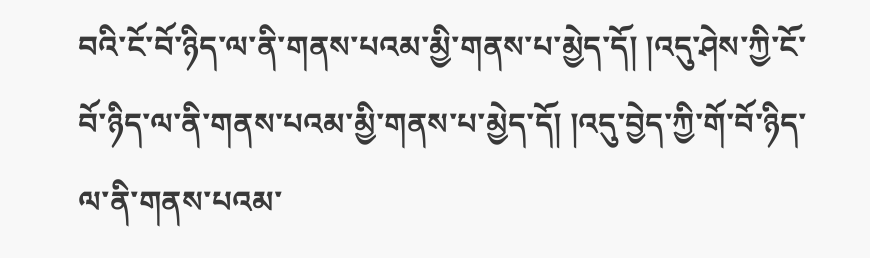བའི་ངོ་བོ་ཉིད་ལ་ནི་གནས་པའམ་མྱི་གནས་པ་མྱེད་དོ། །འདུ་ཤེས་ཀྱི་ངོ་བོ་ཉིད་ལ་ནི་གནས་པའམ་མྱི་གནས་པ་མྱེད་དོ། །འདུ་བྱེད་ཀྱི་གོ་བོ་ཉིད་ལ་ནི་གནས་པའམ་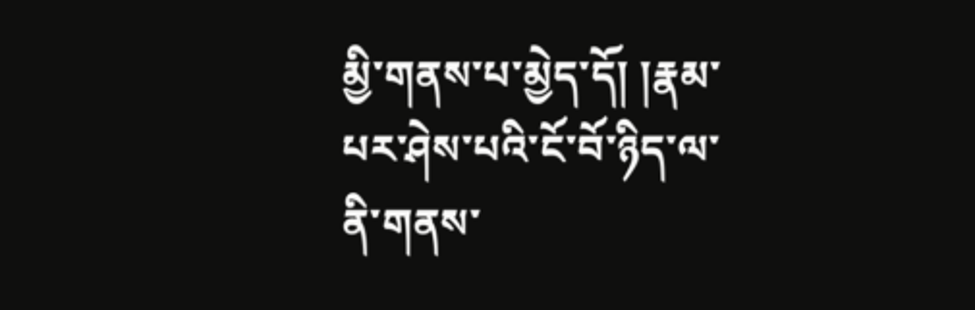མྱི་གནས་པ་མྱེད་དོ། །རྣམ་པར་ཤེས་པའི་ངོ་བོ་ཉིད་ལ་ནི་གནས་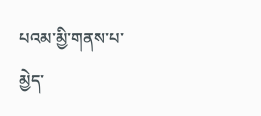པའམ་མྱི་གནས་པ་མྱེད་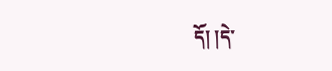དོ། །དེ་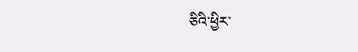ཅིའི་ཕྱིར་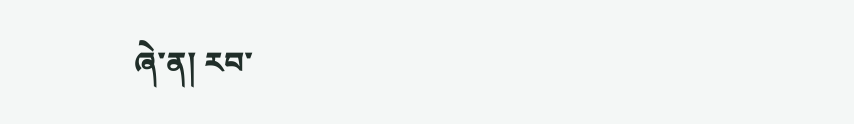ཞེ་ན། རབ་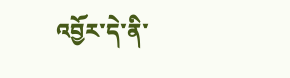འབྱོར་དེ་ནི་